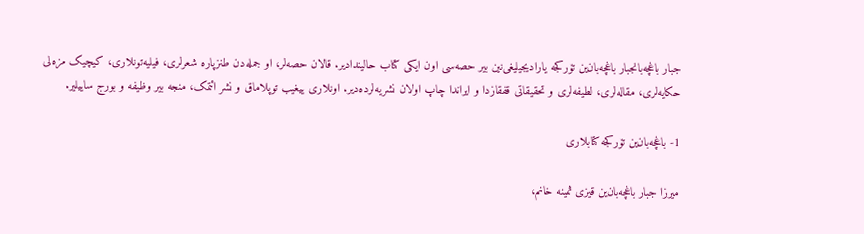جبار باغچه‌بانجبار باغچه‌بان‌ین تۆرکجه یارادیجیلیغی‌نین بیر حصه‌سی اون ایکی کتاب حالیندادیر. قالان حصه‌لر، او جمله‌دن طنزپاره شعرلری، فیلیه‌تونلاری، کیچیک مزه‌لی حکایه‌لری، مقاله‌لری، لطیفه‌لری و تحقیقاتی قفقازدا و ایراندا چاپ اولان نشریه‌لرده‌دیر. اونلاری ییغیب توپلاماق و نشر ائتمک، منجه بیر وظیفه و بورج ساییلیر.

1- باغچه‌بان‌ین تۆرکجه کتابلاری

میرزا جبار باغچه‌بان‌ین قیزی ثمینه خانم،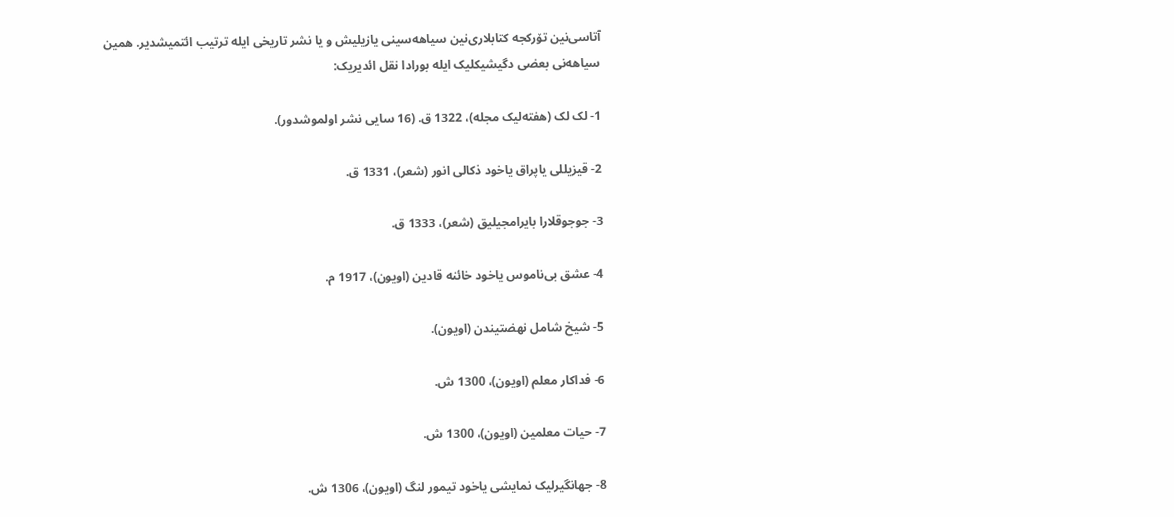آتاسی‌نین تۆرکجه کتابلاری‌نین سیاهه‌سینی یازیلیش و یا نشر تاریخی ایله ترتیب ائتمیشدیر. همین سیاهه‌نی بعضی دگیشیکلیک ایله بورادا نقل ائدیریک:

1- لک لک (هفته‌لیک مجله)، 1322 ق. (16 سایی نشر اولموشدور).

2- قیزیللی یاپراق یاخود ذکالی انور (شعر)، 1331 ق.

3- جوجوقلارا بایرامجیلیق (شعر)، 1333 ق.

4- عشق بی‌ناموس یاخود خائنه قادین (اویون)، 1917 م.

5- شیخ شامل نهضتیندن (اویون).

6- فداکار معلم (اویون)، 1300 ش.

7- حیات معلمین (اویون)، 1300 ش.

8- جهانگیرلیک نمایشی یاخود تیمور لنگ (اویون)، 1306 ش.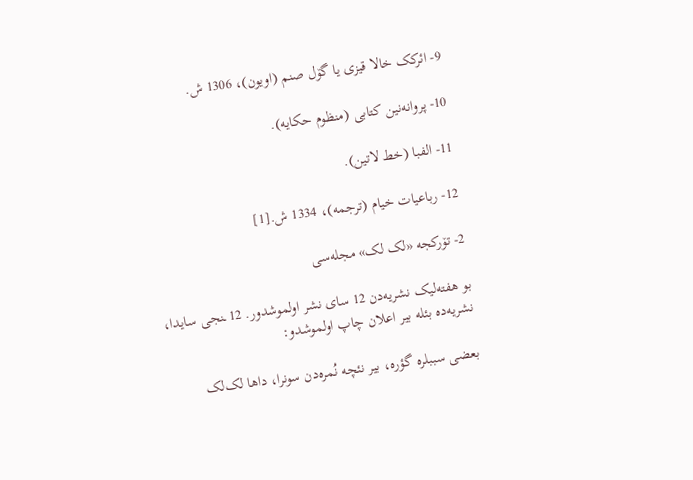9- ائرکک خالا قیزی یا گۆل صنم (اویون)، 1306 ش.

10- پروانه‌نین کتابی (منظوم حکایه).

11- الفبا (خط لاتین).

12- رباعیات خیام (ترجمه)، 1334 ش.[1]

2- تۆرکجه «لک لک» مجله‌سی

بو هفته‌لیک نشریه‌دن 12 سای نشر اولموشدور. 12 ـنجی سایدا، نشریه‌ده بئله بیر اعلان چاپ اولموشدو:

بعضی سببلره گؤره، بیر نئچه نُمره‌دن سونرا، داها لک‌لک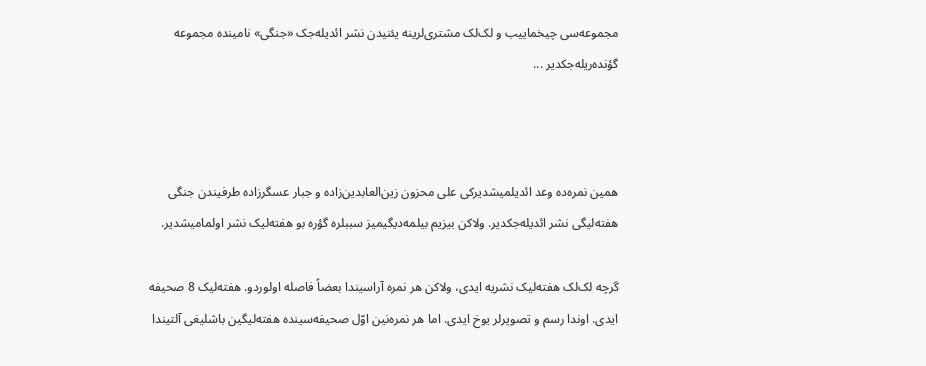مجموعه‌سی چیخماییب و لک‌لک مشتری‌لرینه یئنیدن نشر ائدیله‌جک «جنگی» نامینده مجموعه گؤنده‌ریله‌جکدیر ...



همین نمره‌ده وعد ائدیلمیشدیرکی علی محزون زین‌العابدین‌زاده و جبار عسگرزاده طرفیندن جنگی هفته‌لیگی نشر ائدیله‌جکدیر. ولاکن بیزیم بیلمه‌دیگیمیز سببلره گؤره بو هفته‌لیک نشر اولمامیشدیر.

گرچه لک‌لک هفته‌لیک نشریه ایدی، ولاکن هر نمره آراسیندا بعضاً فاصله اولوردو. هفته‌لیک 8 صحیفه ایدی. اوندا رسم و تصویرلر یوخ ایدی. اما هر نمره‌نین اوّل صحیفه‌سینده هفته‌لیگین باشلیغی آلتیندا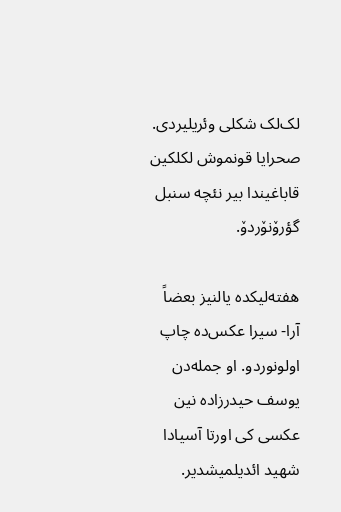لک‌لک شکلی وئریلیردی. صحرایا قونموش لکلکین قاباغیندا بیر نئچه سنبل گؤرۆنۆردۆ.

هفته‌لیکده یالنیز بعضاً آرا- سیرا عکس‌ده چاپ اولونوردو. او جمله‌دن یوسف حیدرزاده نین عکسی کی اورتا آسیادا شهید ائدیلمیشدیر.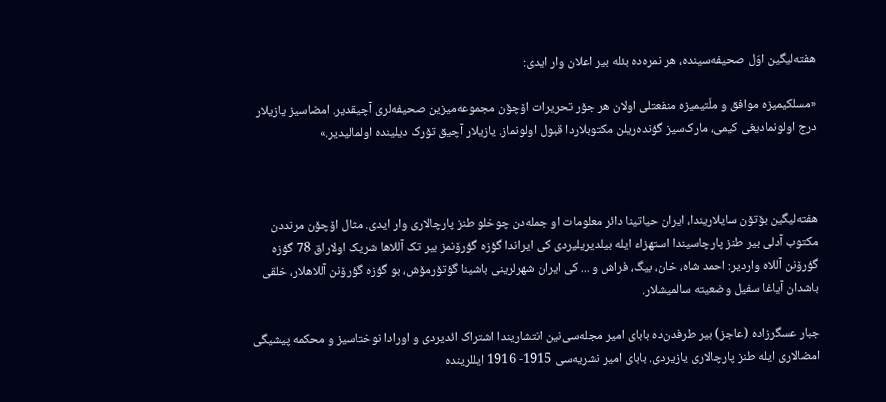هفته‌لیگین اوّل صحیفه‌سینده، هر نمره‌ده بئله بیر اعلان وار ایدی:

«مسلکیمیزه موافق و ملّتیمیزه منفعتلی اولان هر جۆر تحریرات اۆچۆن مجموعه‌میزین صحیفه‌لری آچیقدیر. امضاسیز یازیلار درج اولونمادیغی کیمی، مارک‌سیز گؤنده‌ریلن مکتوبلاردا قبول اولونماز. یازیلار آچیق تۆرک دیلینده اولمالیدیر.»



هفته‌لیگین بۆتۆن سایلاریندا، ایران حیاتینا دائر معلومات او جمله‌دن چوخلو طنز پارچالاری وار ایدی. مثال اۆچۆن مرنددن مکتوب آدلی بیر طنز پارچاسیندا استهزاء ایله بیلدیریلیردی کی ایراندا گؤزه گؤرۆنمز بیر تک آللاها شریک اولاراق 78 گؤزه گؤرۆنن آللاه واردیر: احمد شاه، خان، بیگ، فراش و ... کی ایران شهرلرینی باشینا گؤتۆرمۆش، بو گؤزه گؤرۆنن آللاهلار، خلقی باشدان آیاغا سفیل وضعیته سالمیشلار.

جبار عسگرزاده (عاجز) بیر طرفدن‌ده بابای امیر مجله‌سی‌نین انتشاریندا اشتراک ائدیردی و اورادا نوختاسیز و محکمه پیشیگی امضالاری ایله طنز پارچالاری یازیردی. بابای امیر نشریه‌سی 1915- 1916 ایللرینده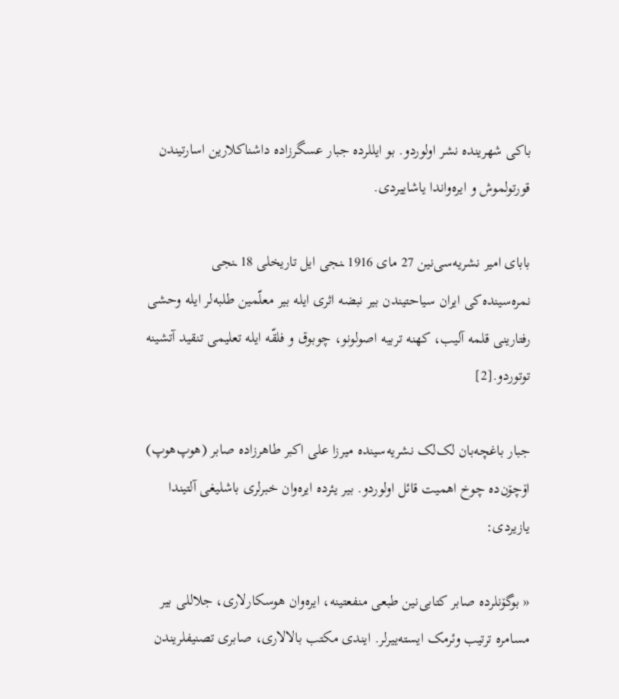باکی شهرینده نشر اولوردو. بو ایللرده جبار عسگرزاده داشناکلارین اسارتیندن قورتولموش و ایره‌واندا یاشاییردی.

بابای امیر نشریه‌سی‌نین 27 مای 1916 ـنجی ایل تاریخلی 18 ـنجی نمره‌سینده‌کی ایران سیاحتیندن بیر نبضه اثری ایله بیر معلّمین طلبه‌لر ایله وحشی رفتارینی قلمه آلیب، کهنه تربیه اصولونو، چوبوق و فلقّه ایله تعلیمی تنقید آتشینه توتوردو.[2]

جبار باغچه‌بان لک‌لک نشریه‌سینده میرزا علی اکبر طاهرزاده صابر (هوپ‌هوپ) اۆچۆن‌ده چوخ اهمیت قائل اولوردو. بیر یئرده ایره‌وان خبرلری باشلیغی آلتیندا یازیردی:

« بوگۆنلرده صابر کتابی‌نین طبعی منفعتینه، ایره‌وان هوسکارلاری، جلاللی بیر مسامره ترتیب وئرمک ایسته‌ییرلر. ایندی مکتب بالالاری، صابری تصنیفلریندن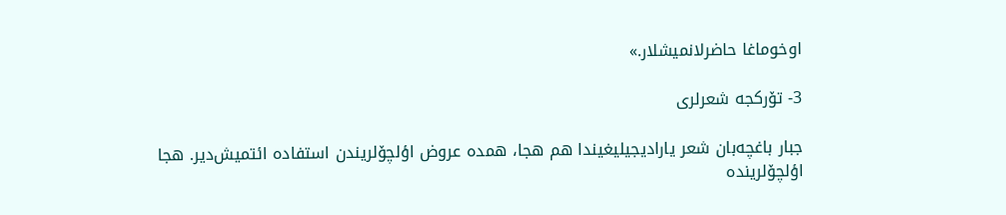اوخوماغا حاضرلانمیشلار.»

3- تۆرکجه شعرلری

جبار باغچه‌بان شعر یارادیجیلیغیندا هم هجا، همده عروض اؤلچۆلریندن استفاده ائتمیش‌دیر. هجا اؤلچۆلرینده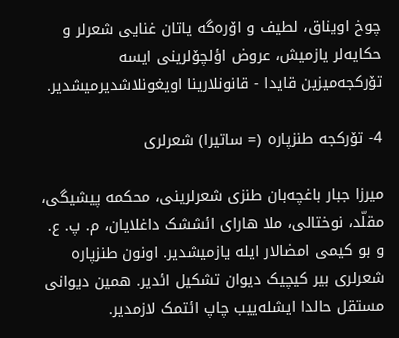چوخ اویناق، لطیف و اۆره‌گه یاتان غنایی شعرلر و حکایه‌لر یازمیش، عروض اؤلچۆلرینی ایسه تۆرکجه‌میزین قایدا - قانونلارینا اویغونلاشدیرمیشدیر.

4- تۆرکجه طنزپاره (= ساتیرا) شعرلری

میرزا جبار باغچه‌بان طنزی شعرلرینی، محکمه پیشیگی، مقلّد، نوختالی، ملا هارای ائششک داغلایان، م. پ. ع. و بو کیمی امضالار ایله یازمیشدیر. اونون طنزپاره شعرلری بیر کیچیک دیوان تشکیل ائدیر. همین دیوانی مستقل حالدا ایشله‌ییب چاپ ائتمک لازمدیر.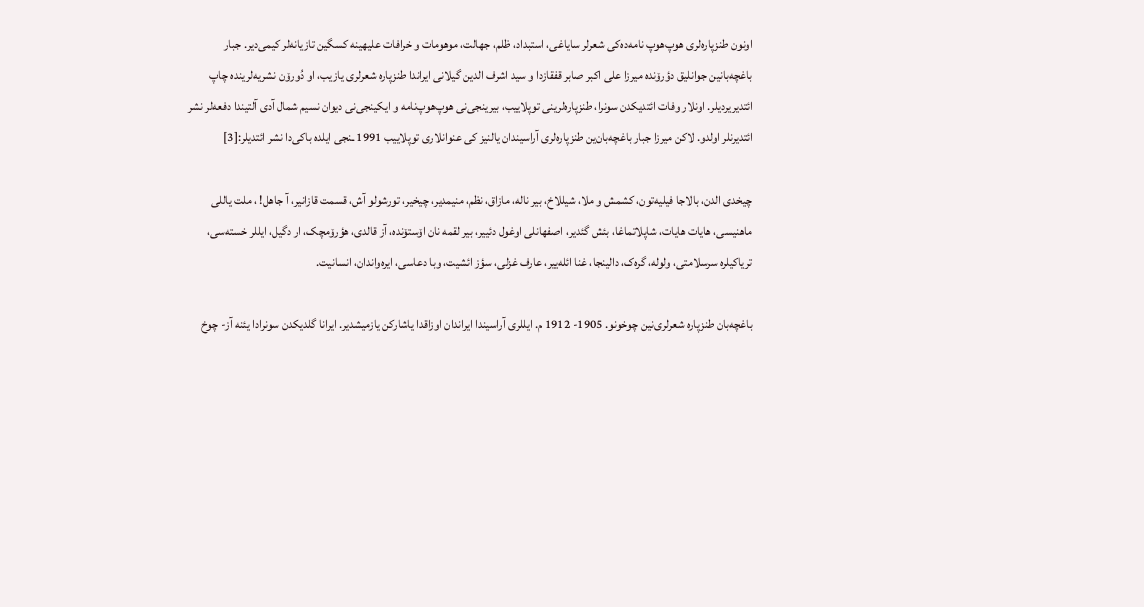اونون طنزپاره‌لری هوپ‌هوپ نامه‌ده‌کی شعرلر سایاغی، استبداد، ظلم، جهالت، موهومات و خرافات علیهینه کسگین تازیانه‌لر کیمی‌دیر. جبار باغچه‌بانین جوانلیق دؤرۆنده میرزا علی اکبر صابر قفقازدا و سید اشرف الدین گیلانی ایراندا طنزپاره شعرلری یازیب، او دُورۆن نشریه‌لرینده چاپ ائتدیریردیلر. اونلار وفات ائتدیکدن سونرا، طنزپاره‌لرینی توپلاییب، بیرینجی‌نی هوپ‌هوپ‌نامه و ایکینجی‌نی دیوان نسیم شمال آدی آلتیندا دفعه‌لر نشر ائتدیرنلر اولدو. لاکن میرزا جبار باغچه‌بان‌ین طنزپاره‌لری آراسیندان یالنیز کی عنوانلاری توپلاییب 1991 ـنجی ایلده باکی‌دا نشر ائتدیلر:[3]

چیخدی الدن، بالاجا فیلیه‌تون، کشمش و ملا، شیللاخ، بیر ناله، مازاق، نظم، منیمدیر، چیخیر، تورشولو آش، قسمت قازانیر، آ جاهل! ، ملت یاللی ماهنیسی، هایات هایات، شاپلاتماغا، بئش گئدیر، اصفهانلی اوغول دئییر، بیر لقمه نان اۆستۆنده، آز قالدی، هؤرۆمچک، ار دگیل، ایللر خسته‌سی، تریاکیلره سرسلامتی، ولوله، گره‌ک، دالینجا، غنا ائله‌ییر، عارف غزلی، سؤز ائشیت، وبا دعاسی، ایره‌واندان، انسانیت.

باغچه‌بان طنزپاره شعرلری‌نین چوخونو. 1905- 1912 م. ایللری آراسیندا ایراندان اوزاقدا یاشارکن یازمیشدیر. ایرانا گلدیکدن سونرادا یئنه آز- چوخ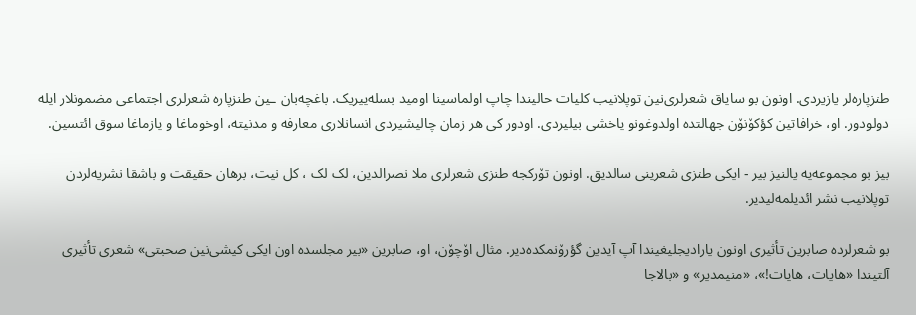طنزپاره‌لر یازیردی. اونون بو سایاق شعرلری‌نین توپلانیب کلیات حالیندا چاپ اولماسینا اومید بسله‌ییریک. باغچه‌بان ـین طنزپاره شعرلری اجتماعی مضمونلار ایله دولودور. او، خرافاتین کؤکۆنۆن جهالتده اولدوغونو یاخشی بیلیردی. اودور کی هر زمان چالیشیردی انسانلاری معارفه و مدنیته، اوخوماغا و یازماغا سوق ائتسین.

بیز بو مجموعه‌یه یالنیز بیر - ایکی طنزی شعرینی سالدیق. اونون تۆرکجه طنزی شعرلری‌ ملا نصرالدین، لک لک ، کل نیت، برهان حقیقت و باشقا نشریه‌لردن توپلانیب نشر ائدیلمه‌لیدیر.

بو شعرلرده صابرین تأثیری اونون یارادیجلیغیندا آپ آیدین گؤرۆنمکده‌دیر. مثال اۆچۆن، او، صابرین «بیر مجلسده اون ایکی کیشی‌نین صحبتی» شعری تأثیری آلتیندا «هایات، هایات!»، «منیمدیر» و «بالاجا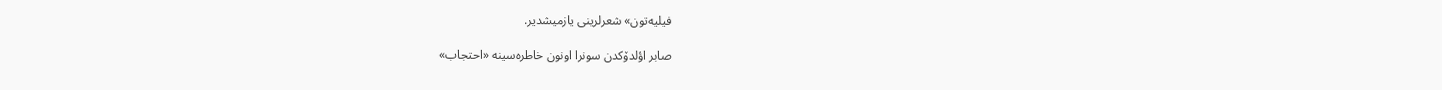فیلیه‌تون» شعرلرینی یازمیشدیر.

صابر اؤلدۆکدن سونرا اونون خاطره‌سینه «احتجاب»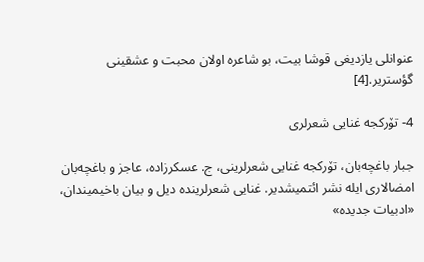عنوانلی یازدیغی قوشا بیت، بو شاعره اولان محبت و عشقینی گؤستریر.[4]

4- تۆرکجه غنایی شعرلری

جبار باغچه‌بان، تۆرکجه غنایی شعرلرینی، ج. عسکرزاده، عاجز و باغچه‌بان امضالاری ایله نشر ائتمیشدیر. غنایی شعرلرینده دیل و بیان باخیمیندان، «ادبیات جدیده»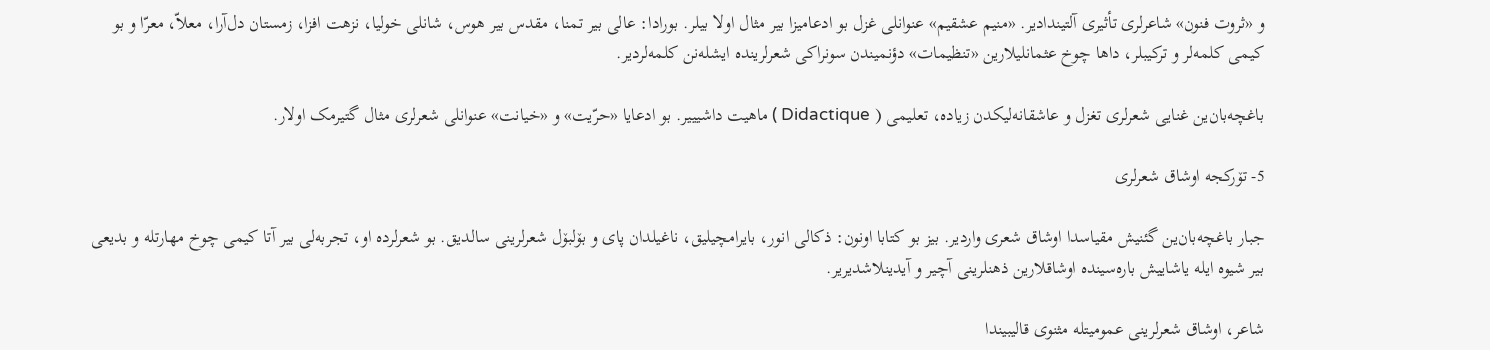و «ثروت فنون» شاعرلری تأثیری آلتیندادیر. «منیم عشقیم» عنوانلی غزل بو ادعامیزا بیر مثال اولا بیلر. بورادا: عالی بیر تمنا، مقدس بیر هوس، شانلی خولیا، نزهت افزا، زمستان دل‌آرا، معلاّ، معرّا و بو کیمی کلمه‌لر و ترکیبلر، داها چوخ عثمانلیلارین «تنظیمات» دؤنمیندن سونراکی شعرلرینده ایشله‌نن کلمه‌لردیر.

باغچه‌بان‌ین غنایی شعرلری تغزل و عاشقانه‌لیکدن زیاده، تعلیمی ( Didactique ) ماهیت داشیییر. بو ادعایا «حرّیت» و «خیانت» عنوانلی شعرلری مثال گتیرمک اولار.

5- تۆرکجه اوشاق شعرلری

جبار باغچه‌بان‌ین گئنیش مقیاسدا اوشاق شعری واردیر. بیز بو کتابا اونون: ذکالی انور، بایرامچیلیق، ناغیلدان پای و بۆلبۆل شعرلرینی سالدیق. بو شعرلرده او، تجربه‌لی بیر آتا کیمی چوخ مهارتله و بدیعی بیر شیوه ایله یاشاییش باره‌سینده اوشاقلارین ذهنلرینی آچیر و آیدینلاشدیریر.

شاعر، اوشاق شعرلرینی عمومیتله مثنوی قالیبیندا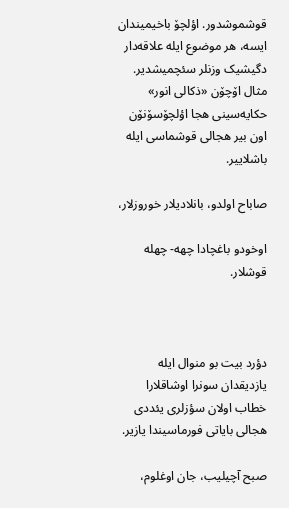قوشموشدور. اؤلچۆ باخیمیندان ایسه، هر موضوع ایله علاقه‌دار دگیشیک وزنلر سئچمیشدیر. مثال اۆچۆن «ذکالی انور» حکایه‌سینی هجا اؤلچۆسۆنۆن اون بیر هجالی قوشماسی ایله باشلاییر.

صاباح اولدو، بانلادیلار خوروزلار،

اوخودو باغچادا چهه- چهله قوشلار.



دؤرد بیت بو منوال ایله یازدیقدان سونرا اوشاقلارا خطاب اولان سؤزلری یئددی هجالی بایاتی فورماسیندا یازیر.

صبح آچیلیب، جان اوغلوم،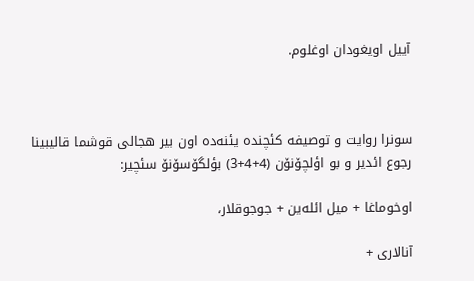آییل اویغودان اوغلوم.



سونرا روایت و توصیفه کئچنده یئنه‌ده اون بیر هجالی قوشما قالیبینا رجوع ائدیر و بو اؤلچۆنۆن (4+4+3) بؤلگۆسۆنۆ سئچیر:

اوخوماغا + میل ائله‌ین + جوجوقلار،

آنالاری +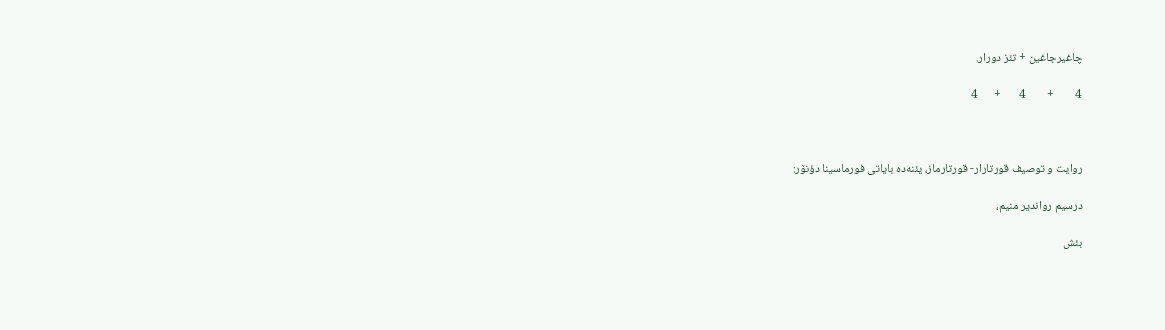چاغیرجاغین + تئز دورار.

4        +        4       +      4



روایت و توصیف قورتارار- قورتارماز، یئنه‌ده بایاتی فورماسینا دؤنۆر:

درسیم رواندیر منیم،

بئش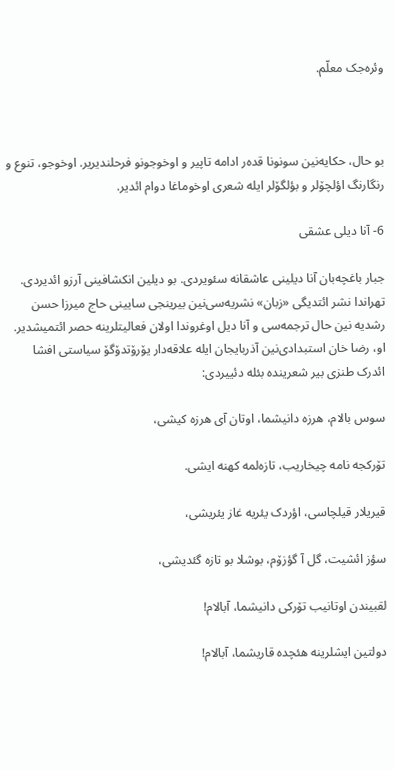وئره‌جک معلّم.



بو حال، حکایه‌نین سونونا قده‌ر ادامه تاپیر و اوخوجونو فرحلندیریر. اوخوجو، تنوع و رنگارنگ اؤلچۆلر و بؤلگۆلر ایله شعری اوخوماغا دوام ائدیر.

6- آنا دیلی عشقی

جبار باغچه‌بان آنا دیلینی عاشقانه سئویردی. بو دیلین انکشافینی آرزو ائدیردی. تهراندا نشر ائتدیگی «زبان» نشریه‌سی‌نین بیرینجی سایینی حاج میرزا حسن رشدیه نین حال ترجمه‌سی و آنا دیل اوغروندا اولان فعالیتلرینه حصر ائتمیشدیر. او، رضا خان استبدادی‌نین آذربایجان ایله علاقه‌دار یۆرۆتدۆگۆ سیاستی افشا ائدرک طنزی بیر شعرینده بئله دئییردی:

سوس بالام، هرزه دانیشما، اوتان آی هرزه کیشی،

تۆرکجه ‌نامه چیخاریب، تازه‌لمه کهنه ایشی.

قیریلار قیلچاسی، اؤردک یئریه غاز یئریشی،

سؤز ائشیت، گل آ گؤزۆم، بوشلا بو تازه گئدیشی،

لقبیندن اوتانیب تۆرکی دانیشما، آبالام!

دولتین ایشلرینه هئچده قاریشما، آبالام!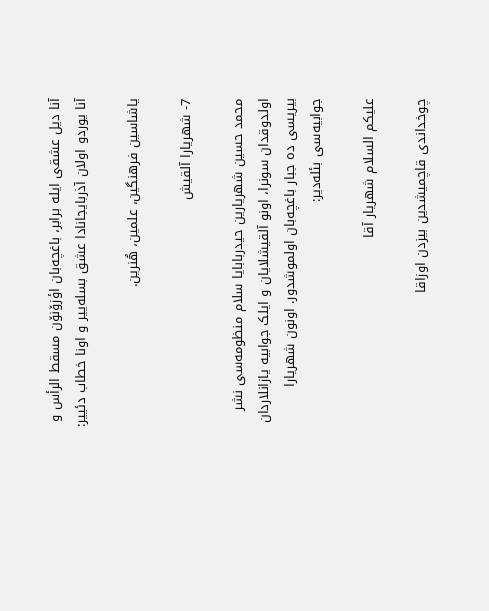آنا دیل عشقی ایله برابر، باغچه‌بان اؤزۆنۆن مسقط الرأس و آنا یوردو اولان آذربایجانادا عشق بسله‌ییر و اونا خطاب دئییر:

یاشاسین فرهنگین، علمین، هُنرین.

7- شهریارا آلقیش

محمد حسین شهریارین حیدربابایا سلام منظومه‌سی نشر اولدوقدان سونرا، اونو آلقیشلایان و ایلک جوابیه یازانلاردان بیریسی ده جبار باغچه‌بان اولموشدور. اونون شهریارا جوابیه‌سی بئله‌دیر:

علیکم السلام شهریار آقا

چوخداندی قاچمیشدین بیزدن اوزاقا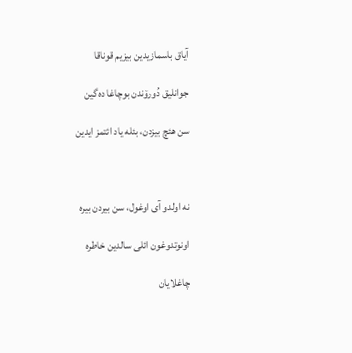آیاق باسمازیدین بیزیم قوناقا

جوانلیق دُورۆندن بوچاغا ده‌گین

سن هئچ بیزدن، بئله یاد ائتمز ایدین



نه اولدو آی اوغول، سن بیردن بیره

اونوتدوغون ائلی سالدین خاطره

چاغلایان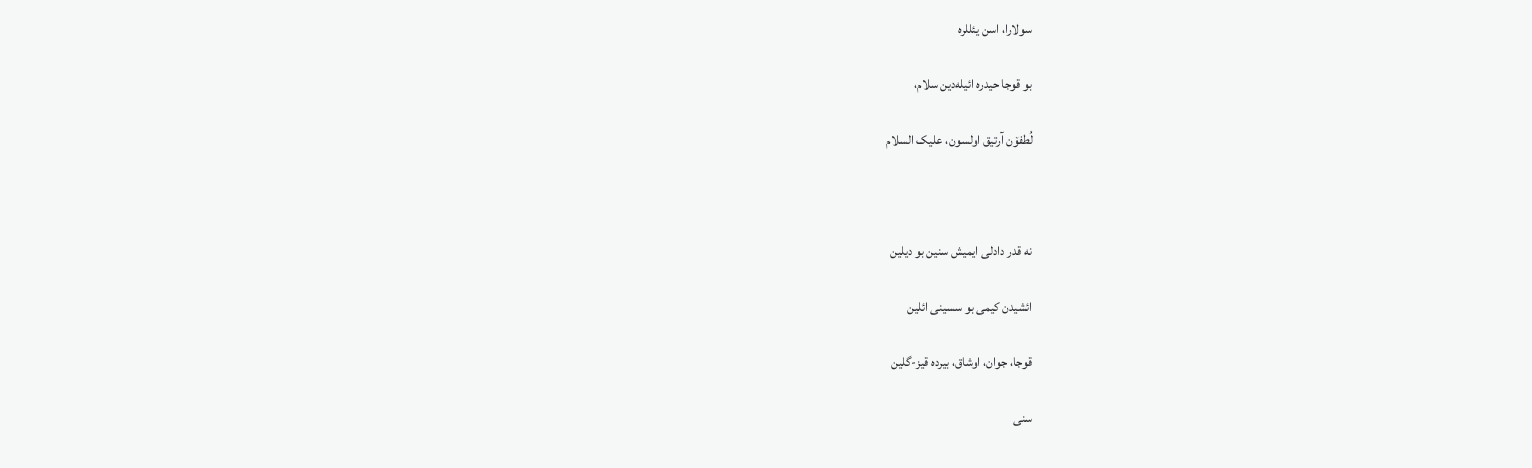سولارا، اسن یئللره

بو قوجا حیدره ائیله‌دین سلام،

لُطفۆن آرتیق اولسون، علیک السلام



نه قدر دادلی ایمیش سنین بو دیلین

ائشیدن کیمی بو سسینی ائلین

قوجا، جوان، اوشاق، بیرده قیز-گلین

سنی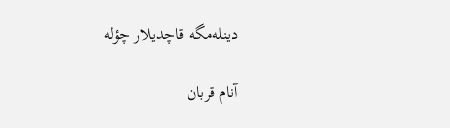دینله‌مگه قاچدیلار چؤله

آنام قربان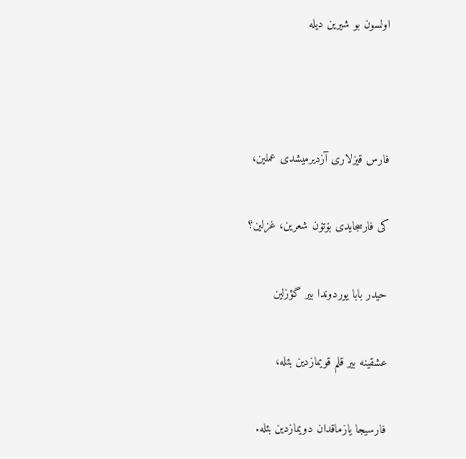اولسون بو شیرین دیله



فارس قیزلاری آزدیرمیشدی عملین،

کی فارسجایدی بۆتۆن شعرین، غزلین؟

حیدر بابا یوردوندا بیر گؤزلین

عشقینه بیر قلم قویمازدین بئله،

فارسیجا یازماقدان دویمازدین بئله.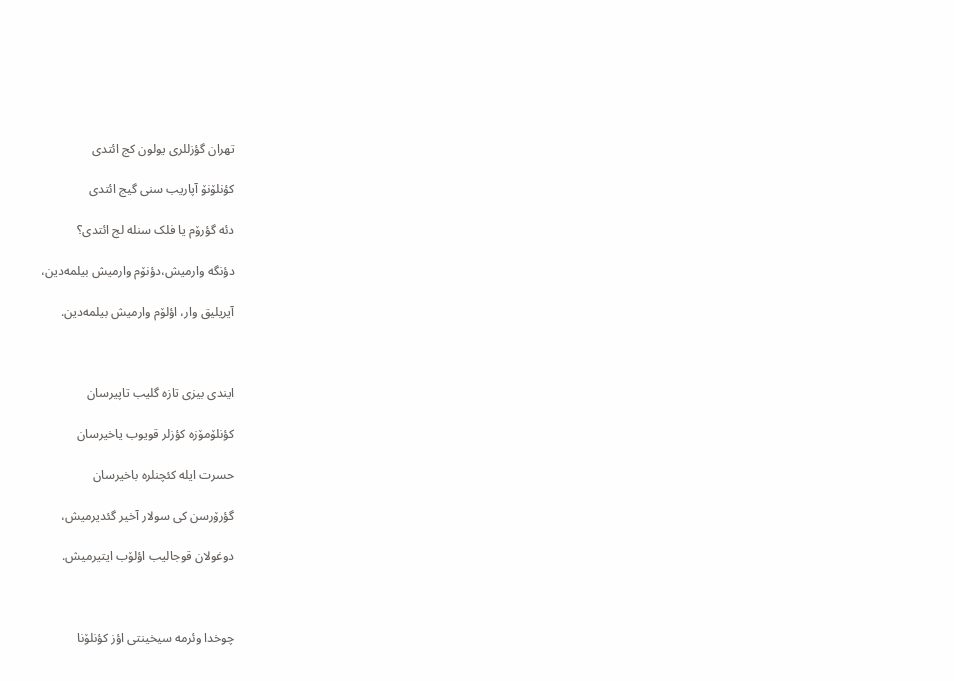تهران گؤزللری یولون کج ائتدی

کؤنلۆنۆ آپاریب سنی گیج ائتدی

دئه گؤرۆم یا فلک سنله لج ائتدی؟

دؤنگه وارمیش،دؤنۆم وارمیش بیلمه‌دین،

آیریلیق وار، اؤلۆم وارمیش بیلمه‌دین.



ایندی بیزی تازه گلیب تاپیرسان

کؤنلۆمۆزه کؤزلر قویوب یاخیرسان

حسرت ایله کئچنلره باخیرسان

گؤرۆرسن کی سولار آخیر گئدیرمیش،

دوغولان قوجالیب اؤلۆب ایتیرمیش.



چوخدا وئرمه سیخینتی اؤز کؤنلۆنا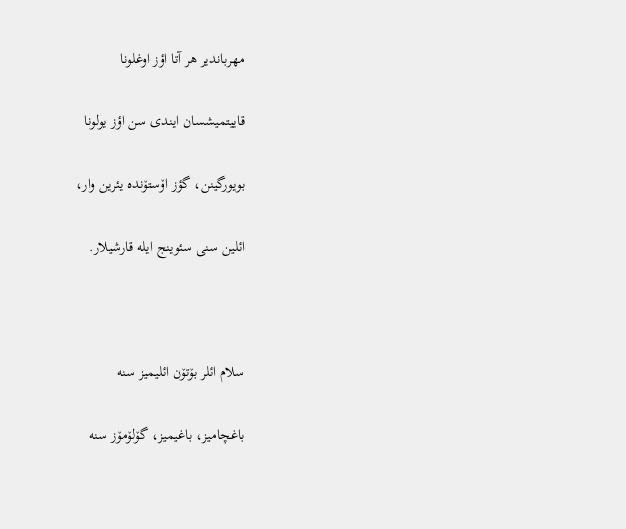مهرباندیر هر آتا اؤز اوغلونا

قاییتمیشسان ایندی سن اؤز یولونا

بویورگینن، گؤز اۆستۆنده یئرین وار،

ائلین سنی سئوینج ایله قارشیلار.



سلام ائلر بۆتۆن ائلیمیز سنه

باغچامیز، باغیمیز، گۆلۆمۆز سنه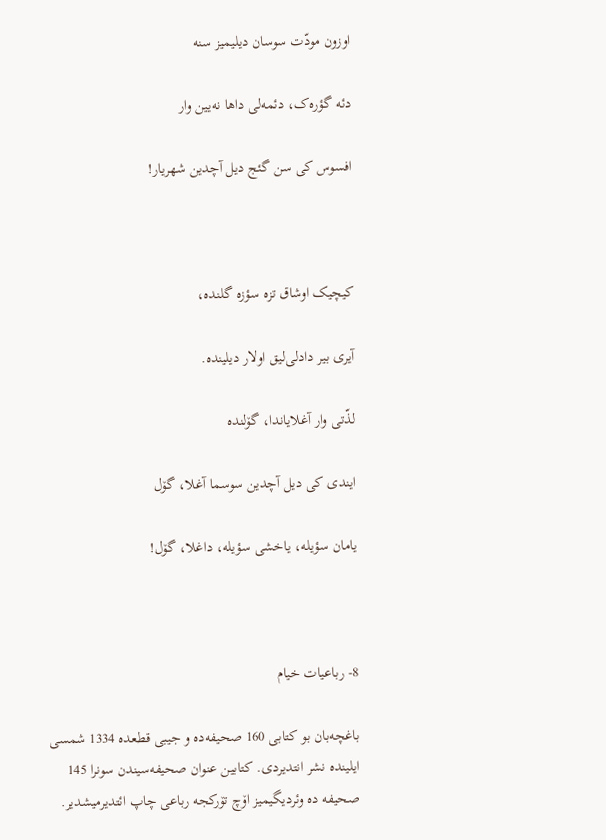اوزون مودّت سوسان دیلیمیز سنه

دئه گؤره‌ک، دئمه‌لی داها نه‌یین وار

افسوس کی سن گئج دیل آچدین شهریار!



کیچیک اوشاق تزه سؤزه گلنده،

آیری بیر دادلی‌لیق اولار دیلینده.

لذّتی وار آغلایاندا، گۆلنده

ایندی کی دیل آچدین سوسما آغلا، گۆل

یامان سؤیله، یاخشی سؤیله، داغلا، گۆل!



8- رباعیات خیام

باغچه‌بان بو کتابی 160 صحیفه‌ده و جیبی قطعده 1334 شمسی ایلینده نشر انتدیردی. کتابین عنوان صحیفه‌سیندن سونرا 145 صحیفه ده وئردیگیمیز اۆچ تۆرکجه رباعی چاپ ائتدیرمیشدیر.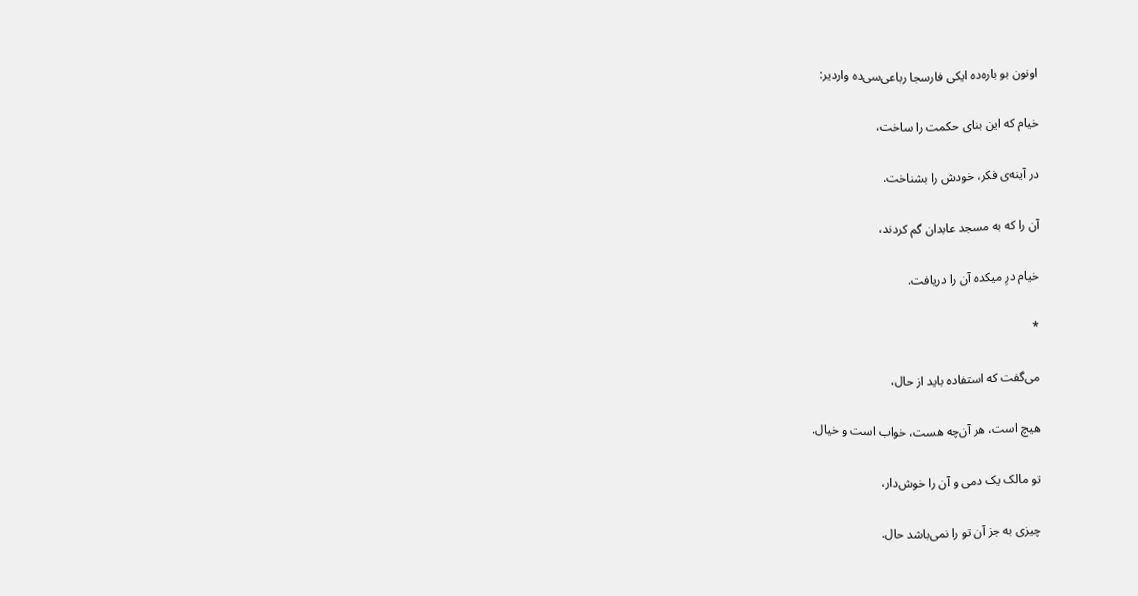اونون بو باره‌ده ایکی فارسجا رباعی‌سی‌ده واردیر:

خیام که این بنای حکمت را ساخت،

در آینه‌ی فکر، خودش را بشناخت.

آن را که به مسجد عابدان گم کردند،

خیام درِ میکده آن را دریافت.

*

می‌گفت که استفاده باید از حال،

هیچ است، هر آن‌چه هست، خواب است و خیال.

تو مالک یک دمی و آن را خوش‌دار،

چیزی به جز آن تو را نمی‌باشد حال.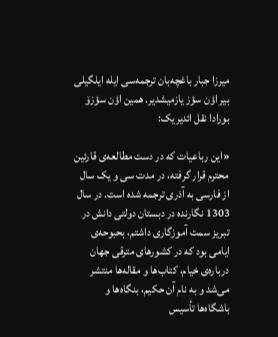میرزا جبار باغچه‌بان ترجمه‌سی ایله ایلگیلی بیر اؤن سؤز یازمیشدیر. همین اؤن سؤزۆ بورادا نقل ائدیریک:

«این رباعیات که در دست مطالعه‌ی قارئین محترم قرار گرفته، در مدت سی و یک سال از فارسی به آذری ترجمه شده است. در سال 1303 نگارنده در دبستان دولتی دانش در تبریز سمت آموزگاری داشتم، بحبوحه‌ی ایامی بود که در کشورهای مترقی جهان درباره‌ی خیام، کتاب‌ها و مقاله‌ها منتشر می‌شد و به نام آن حکیم، بنگاه‌ها و باشگاه‌ها تأسیس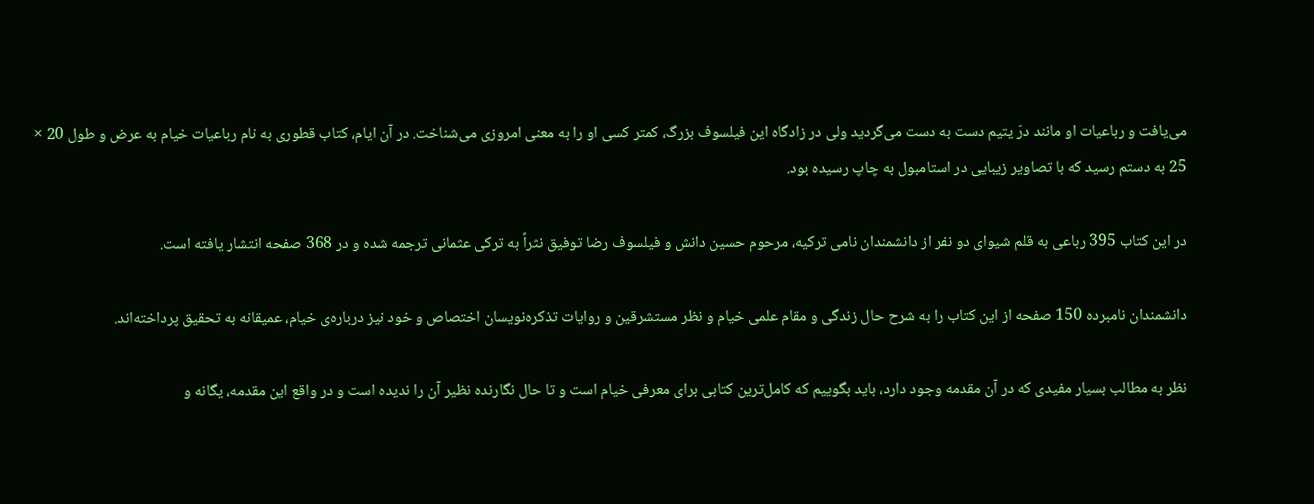می‌یافت و رباعیات او مانند درّ یتیم دست به دست می‌گردید ولی در زادگاه این فیلسوف بزرگ، کمتر کسی او را به معنی امروزی می‌شناخت. در آن ایام، کتاب قطوری به نام رباعیات خیام به عرض و طول 20 × 25 به دستم رسید که با تصاویر زیبایی در استامبول به چاپ رسیده بود.

در این کتاب 395 رباعی به قلم شیوای دو نفر از دانشمندان نامی ترکیه، مرحوم حسین دانش و فیلسوف رضا توفیق نثراً به ترکی عثمانی ترجمه شده و در 368 صفحه انتشار یافته است.

دانشمندان نامبرده 150 صفحه از این کتاب را به شرح حال زندگی و مقام علمی خیام و نظر مستشرقین و روایات تذکره‌نویسان اختصاص و خود نیز درباره‌ی خیام، عمیقانه به تحقیق پرداخته‌اند.

نظر به مطالب بسیار مفیدی که در آن مقدمه وجود دارد، باید بگوییم که کامل‌ترین کتابی برای معرفی خیام است و تا حال نگارنده نظیر آن را ندیده است و در واقع این مقدمه، یگانه‌ و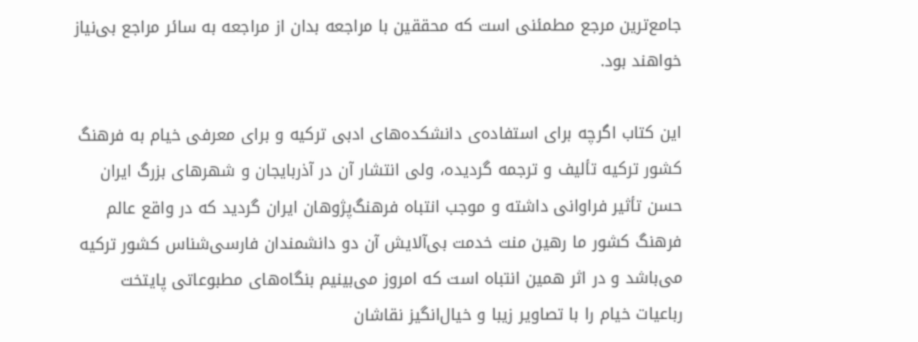جامع‌ترین مرجع مطمئنی است که محققین با مراجعه بدان از مراجعه به سائر مراجع بی‌نیاز خواهند بود.

این کتاب اگرچه برای استفاده‌ی دانشکده‌های ادبی ترکیه و برای معرفی خیام به فرهنگ کشور ترکیه تألیف و ترجمه گردیده، ولی انتشار آن در آذربایجان و شهرهای بزرگ ایران حسن تأثیر فراوانی داشته و موجب انتباه فرهنگ‌پژوهان ایران گردید که در واقع عالم فرهنگ کشور ما رهین منت خدمت بی‌آلایش آن دو دانشمندان فارسی‌شناس کشور ترکیه می‌باشد و در اثر همین انتباه است که امروز می‌بینیم بنگاه‌های مطبوعاتی پایتخت رباعیات خیام را با تصاویر زیبا و خیال‌انگیز نقاشان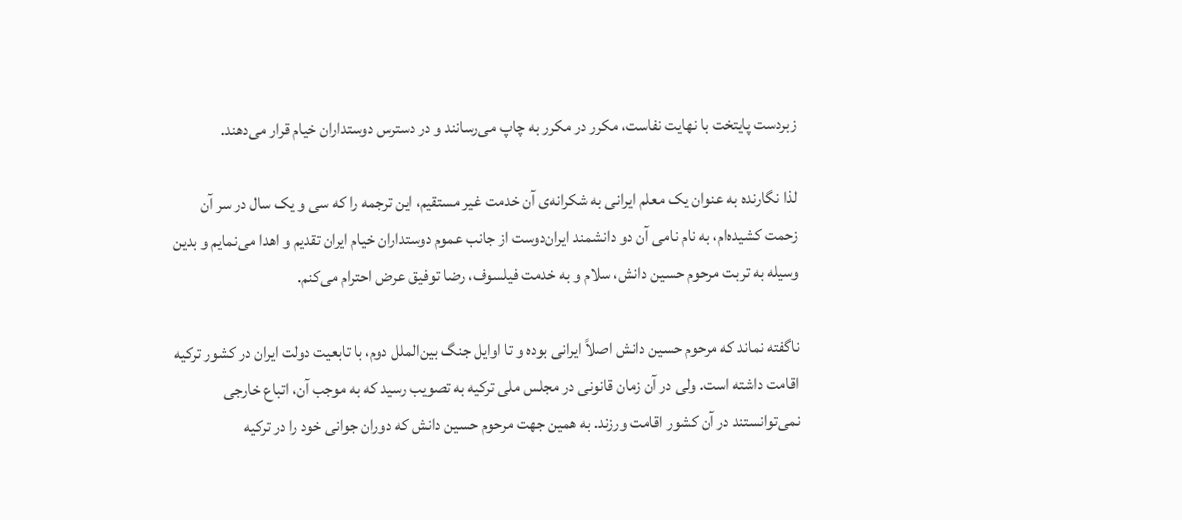زبردست پایتخت با نهایت نفاست، مکرر در مکرر به چاپ می‌رسانند و در دسترس دوستداران خیام قرار می‌دهند.

لذا نگارنده به عنوان یک معلم ایرانی به شکرانه‌ی آن خدمت غیر مستقیم، این ترجمه را که سی و یک سال در سر آن زحمت کشیده‌ام، به نام نامی آن دو دانشمند ایران‌دوست از جانب عموم دوستداران خیام ایران تقدیم و اهدا می‌نمایم و بدین وسیله به تربت مرحوم حسین دانش، سلام و به خدمت فیلسوف، رضا توفیق عرض احترام می‌کنم.

ناگفته نماند که مرحوم حسین دانش اصلاً ایرانی بوده و تا اوایل جنگ بین‌الملل دوم، با تابعیت دولت ایران در کشور ترکیه اقامت داشته است. ولی در آن زمان قانونی در مجلس ملی ترکیه به تصویب رسید که به موجب آن، اتباع خارجی نمی‌توانستند در آن کشور اقامت ورزند. به همین جهت مرحوم حسین دانش که دوران جوانی خود را در ترکیه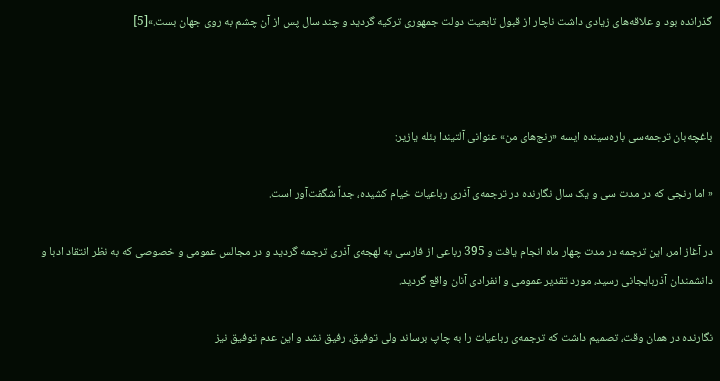گذرانده بود و علاقه‌های زیادی داشت ناچار از قبول تابعیت دولت جمهوری ترکیه گردید و چند سال پس از آن چشم به روی جهان بست.»[5]



باغچه‌بان ترجمه‌سی باره‌سینده ایسه «رنج‌های من» عنوانی آلتیندا بئله یازیر:

« اما رنجی که در مدت سی و یک سال نگارنده در ترجمه‌ی آذری رباعیات خیام کشیده، جداً شگفت‌آور است.

در آغاز امر، این ترجمه در مدت چهار ماه انجام یافت و 395 رباعی از فارسی به لهجه‌ی آذری ترجمه گردید و در مجالس عمومی و خصوصی که به نظر انتقاد ادبا و دانشمندان آذربایجانی رسید، مورد تقدیر عمومی و انفرادی آنان واقع گردید.

نگارنده در همان وقت، تصمیم داشت که ترجمه‌ی رباعیات را به چاپ برساند ولی توفیق، رفیق نشد و این عدم توفیق نیز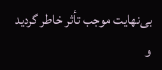بی‌نهایت موجب تأثر خاطر گردید و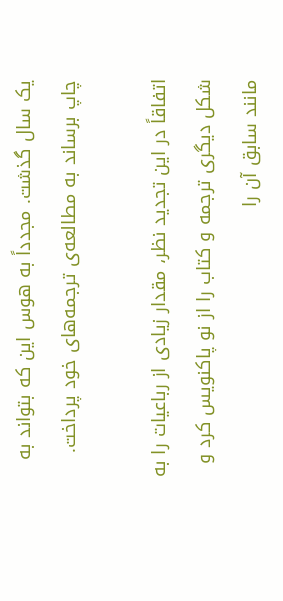یک سال گذشت. مجدداً به هوس این که بتواند به چاپ برساند به مطالعه‌ی ترجمه‌های خود پرداخت.

اتفاقاً در این تجدید نظر، مقدار زیادی از رباعیات را به شکل دیگری ترجمه و کتاب را از نو پاکنویس کرد و مانند سابق آن را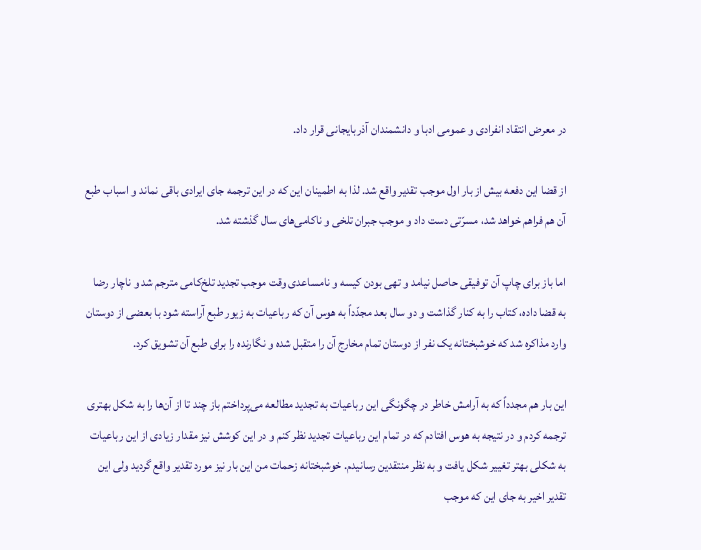در معرض انتقاد انفرادی و عمومی ادبا و دانشمندان آذربایجانی قرار داد.

از قضا این دفعه بیش از بار اول موجب تقدیر واقع شد. لذا به اطمینان این که در این ترجمه جای ایرادی باقی نماند و اسباب طبع آن هم فراهم خواهد شد، مسرّتی دست داد و موجب جبران تلخی و ناکامی‌های سال گذشته شد.

اما باز برای چاپ آن توفیقی حاصل نیامد و تهی بودن کیسه و نامساعدی وقت موجب تجدید تلخ‌کامی مترجم شد و ناچار رضا به قضا داده، کتاب را به کنار گذاشت و دو سال بعد مجدّداً به هوس آن که رباعیات به زیور طبع آراسته شود با بعضی از دوستان وارد مذاکره شد که خوشبختانه یک نفر از دوستان تمام مخارج آن را متقبل شده و نگارنده را برای طبع آن تشویق کرد.

این بار هم مجدداً که به آرامش خاطر در چگونگی این رباعیات به تجدید مطالعه می‌پرداختم باز چند تا از آن‌ها را به شکل بهتری ترجمه کردم و در نتیجه به هوس افتادم که در تمام این رباعیات تجدید نظر کنم و در این کوشش نیز مقدار زیادی از این رباعیات به شکلی بهتر تغییر شکل یافت و به نظر منتقدین رسانیدم. خوشبختانه زحمات من این بار نیز مورد تقدیر واقع گردید ولی این تقدیر اخیر به جای این که موجب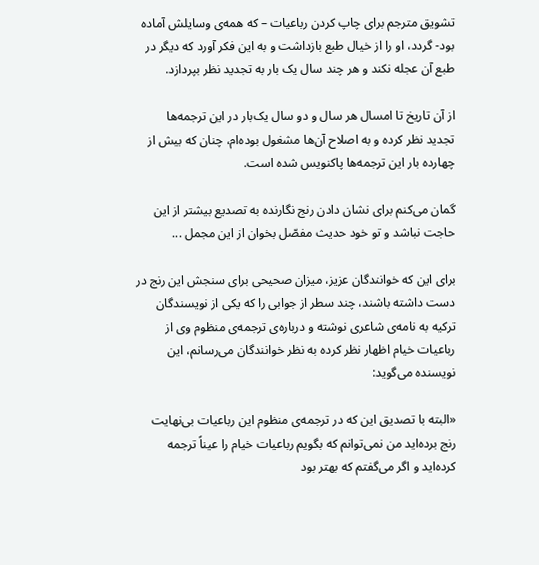تشویق مترجم برای چاپ کردن رباعیات – که همه‌ی وسایلش آماده بود- گردد، او را از خیال طبع بازداشت و به این فکر آورد که دیگر در طبع آن عجله نکند و هر چند سال یک بار به تجدید نظر بپردازد.

از آن تاریخ تا امسال هر سال و دو سال یک‌بار در این ترجمه‌ها تجدید نظر کرده و به اصلاح آن‌ها مشغول بوده‌ام، چنان که بیش از چهارده بار این ترجمه‌ها پاکنویس شده است.

گمان می‌کنم برای نشان دادن رنج نگارنده به تصدیع بیشتر از این حاجت نباشد و تو خود حدیث مفصّل بخوان از این مجمل ...

برای این که خوانندگان عزیز، میزان صحیحی برای سنجش این رنج در دست داشته باشند، چند سطر از جوابی را که یکی از نویسندگان ترکیه به نامه‌ی شاعری نوشته و درباره‌ی ترجمه‌ی منظوم وی از رباعیات خیام اظهار نظر کرده به نظر خوانندگان می‌رسانم، این نویسنده می‌گوید:

«البته با تصدیق این که در ترجمه‌ی منظوم این رباعیات بی‌نهایت رنج برده‌اید من نمی‌توانم که بگویم رباعیات خیام را عیناً ترجمه کرده‌اید و اگر می‌گفتم که بهتر بود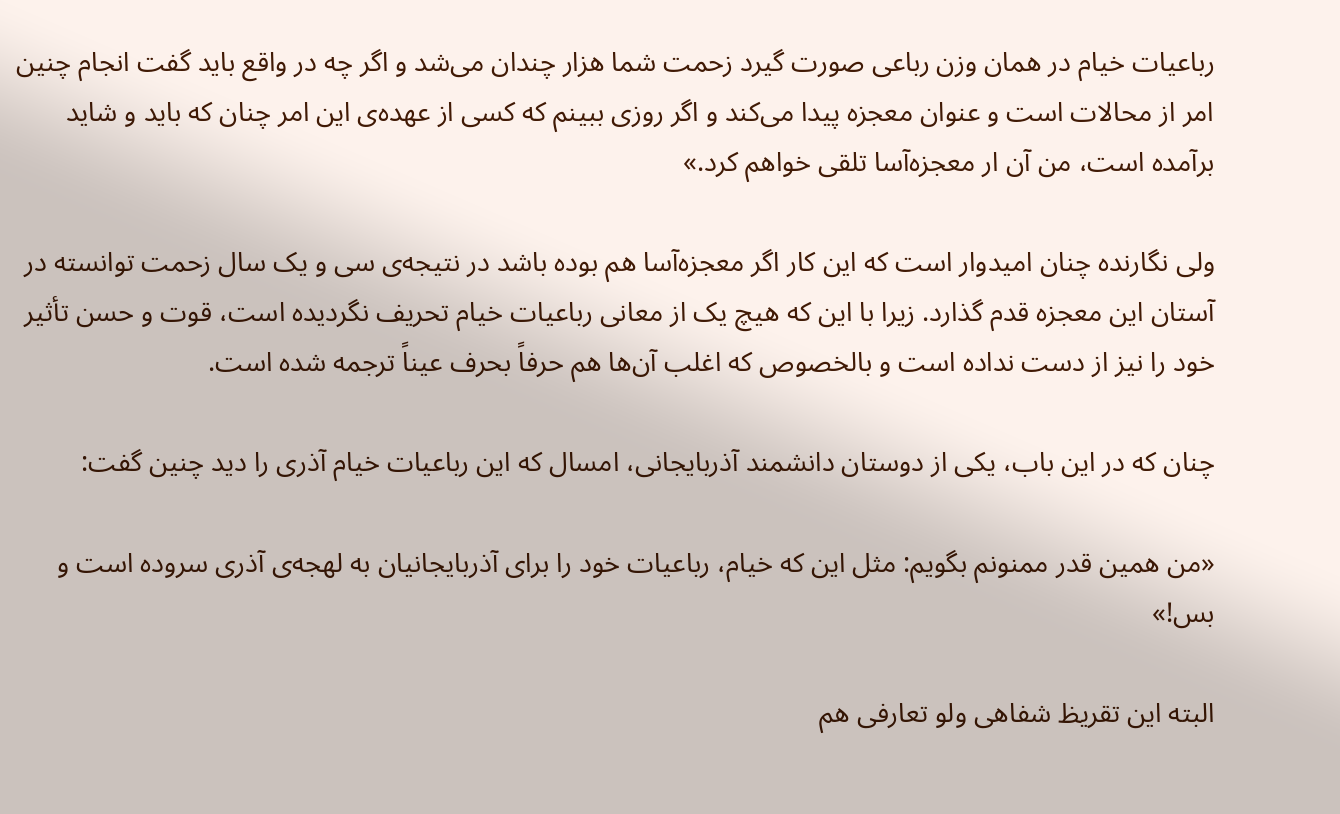رباعیات خیام در همان وزن رباعی صورت گیرد زحمت شما هزار چندان می‌شد و اگر چه در واقع باید گفت انجام چنین امر از محالات است و عنوان معجزه پیدا می‌کند و اگر روزی ببینم که کسی از عهده‌ی این امر چنان که باید و شاید برآمده است، من آن ار معجزه‌آسا تلقی خواهم کرد.»

ولی نگارنده چنان امیدوار است که این کار اگر معجزه‌آسا هم بوده باشد در نتیجه‌ی سی و یک سال زحمت توانسته در آستان این معجزه قدم گذارد. زیرا با این که هیچ یک از معانی رباعیات خیام تحریف نگردیده است، قوت و حسن تأثیر خود را نیز از دست نداده است و بالخصوص که اغلب آن‌ها هم حرفاً بحرف عیناً ترجمه شده است.

چنان که در این باب، یکی از دوستان دانشمند آذربایجانی، امسال که این رباعیات خیام آذری را دید چنین گفت:

«من همین قدر ممنونم بگویم: مثل این که خیام، رباعیات خود را برای آذربایجانیان به لهجه‌ی آذری سروده است و بس!»

البته این تقریظ شفاهی ولو تعارفی هم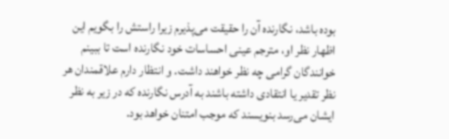بوده باشد، نگارنده آن را حقیقت می‌پذیرم زیرا راستش را بگویم این اظهار نظر او، مترجم عینی احساسات خود نگارنده است تا ببینم خوانندگان گرامی چه نظر خواهند داشت. و انتظار دارم علاقمندان هر نظر تقدیر یا انتقادی داشته باشند به آدرس نگارنده که در زیر به نظر ایشان می‌رسد بنویسند که موجب امتنان خواهد بود.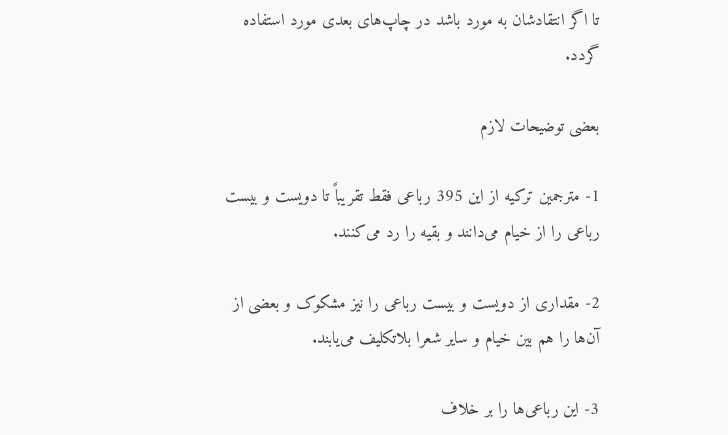تا اگر انتقادشان به مورد باشد در چاپ‌های بعدی مورد استفاده گردد.

بعضی توضیحات لازم

1- مترجمین ترکیه از این 395 رباعی فقط تقریباً تا دویست و بیست رباعی را از خیام می‌دانند و بقیه را رد می‌کنند.

2- مقداری از دویست و بیست رباعی را نیز مشکوک و بعضی از آن‌ها را هم بین خیام و سایر شعرا بلاتکلیف می‌یابند.

3- این رباعی‌ها را بر خلاف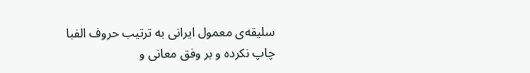سلیقه‌ی معمول ایرانی به ترتیب حروف الفبا چاپ نکرده و بر وفق معانی و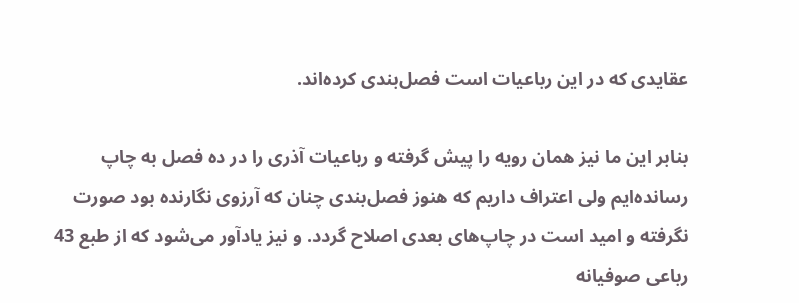عقایدی که در این رباعیات است فصل‌بندی کرده‌اند.

بنابر این ما نیز همان رویه را پیش گرفته و رباعیات آذری را در ده فصل به چاپ رسانده‌ایم ولی اعتراف داریم که هنوز فصل‌بندی چنان که آرزوی نگارنده بود صورت نگرفته و امید است در چاپ‌های بعدی اصلاح گردد. و نیز یادآور می‌شود که از طبع 43 رباعی صوفیانه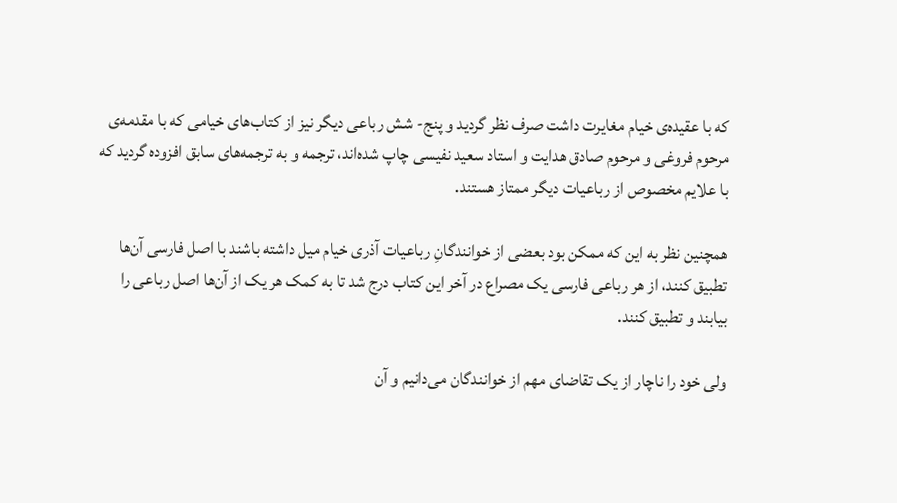که با عقیده‌ی خیام مغایرت داشت صرف نظر گردید و پنج- شش رباعی دیگر نیز از کتاب‌های خیامی که با مقدمه‌ی مرحوم فروغی و مرحوم صادق هدایت و استاد سعید نفیسی چاپ شده‌اند، ترجمه و به ترجمه‌های سابق افزوده گردید که با علایم مخصوص از رباعیات دیگر ممتاز هستند.

همچنین نظر به این که ممکن بود بعضی از خوانندگانِ رباعیات آذری خیام میل داشته باشند با اصل فارسی آن‌ها تطبیق کنند، از هر رباعی فارسی یک مصراع در آخر این کتاب درج شد تا به کمک هر یک از آن‌ها اصل رباعی را بیابند و تطبیق کنند.

ولی خود را ناچار از یک تقاضای مهم از خوانندگان می‌دانیم و آن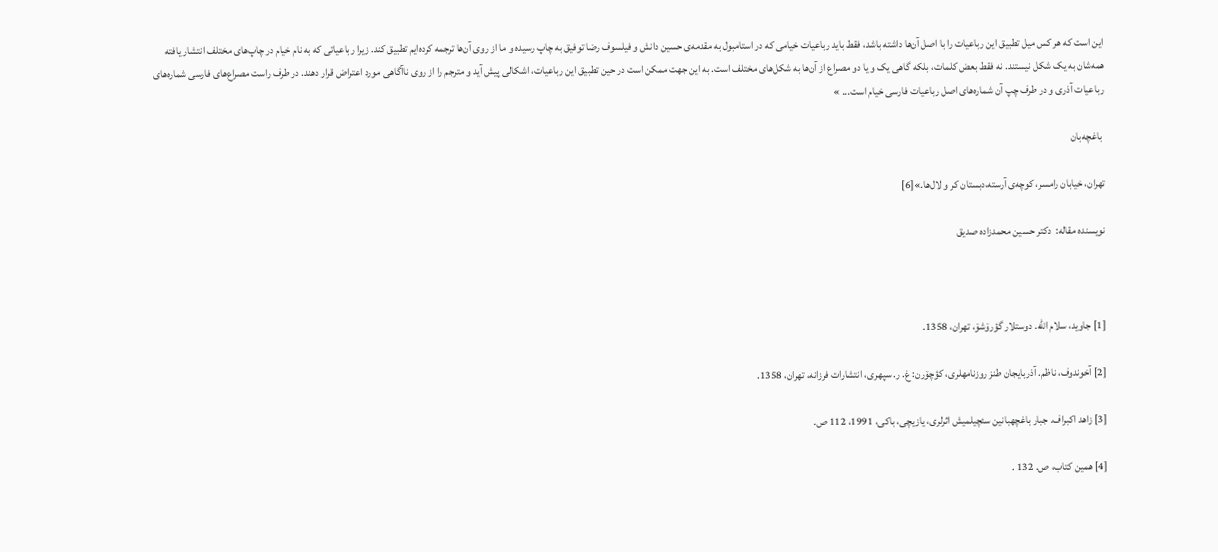این است که هر کس میل تطبیق این رباعیات را با اصل آن‌ها داشته باشد، فقط باید رباعیات خیامی که در استامبول به مقدمه‌ی حسین دانش و فیلسوف رضا توفیق به چاپ رسیده و ما از روی آن‌ها ترجمه کرده‌ایم تطبیق کند. زیرا رباعیاتی که به نام خیام در چاپ‌های مختلف انتشار یافته همه‌شان به یک شکل نیستند. نه فقط بعض کلمات، بلکه گاهی یک و یا دو مصراع از آن‌ها به شکل‌های مختلف است. به این جهت ممکن است در حین تطبیق این رباعیات، اشکالی پیش آید و مترجم را از روی ناآگاهی مورد اعتراض قرار دهند. در طرف راست مصراع‌های فارسی شماره‌های رباعیات آذری و در طرف چپ آن شماره‌های اصل رباعیات فارسی خیام است... »

 باغچه‌بان

تهران، خیابان رامسر، کوچه‌ی آرسته،دبستان کر و لال‌ها.»[6]

نویسنده مقاله:  دکتر حسین محمدزاده صدیق



[1] جاوید، سلام الله. دوستلار گؤرۆشۆ، تهران، 1358.

[2] آخوندوف، ناظم. آذربایجان طنز روزنامهلری، کؤچۆرن: غ. ر. سپهری، انتشارات فرزانه، تهران، 1358.

[3] زاهد اکبراف. جبار باغچهبانین سئچیلمیش اثرلری، یازیچی، باکی، 1991، 112 ص.

[4] همین کتاب، ص. 132 .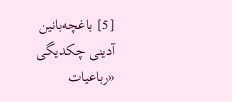[5] باغچه‌بانین آدینی چکدیگی «رباعیات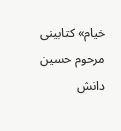خیام» کتابینی مرحوم حسین دانش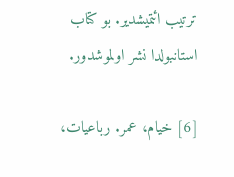ترتیب ائتمیشدیر. بو کتاب استانبولدا نشر اولموشدور.

[6] خیام، عمر. رباعیات،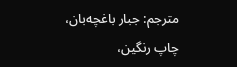مترجم: جبار باغچه‌بان، چاپ رنگین،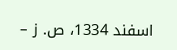اسفند 1334، ص. ز –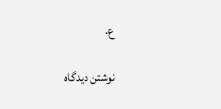ع.

نوشتن دیدگاه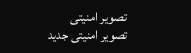تصویر امنیتی
تصویر امنیتی جدید